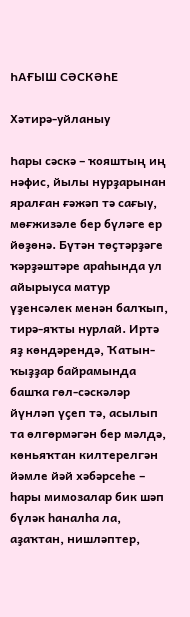ҺАҒЫШ СӘСКӘҺЕ

Хәтирә-уйланыу

Һары сәскә – ҡояштың иң нәфис, йылы нурҙарынан яралған ғәжәп тә сағыу, мөғжизәле бер бүләге ер йөҙөнә. Бүтән төҫтәрҙәге ҡәрҙәштәре араһында ул айырыуса матур үҙенсәлек менән балҡып, тирә-яҡты нурлай. Иртә яҙ көндәрендә, Ҡатын-ҡыҙҙар байрамында башҡа гөл-сәскәләр йүнләп үҫеп тә, асылып та өлгөрмәгән бер мәлдә, көньяҡтан килтерелгән йәмле йәй хәбәрсеһе – һары мимозалар бик шәп бүләк һаналһа ла, аҙаҡтан, нишләптер,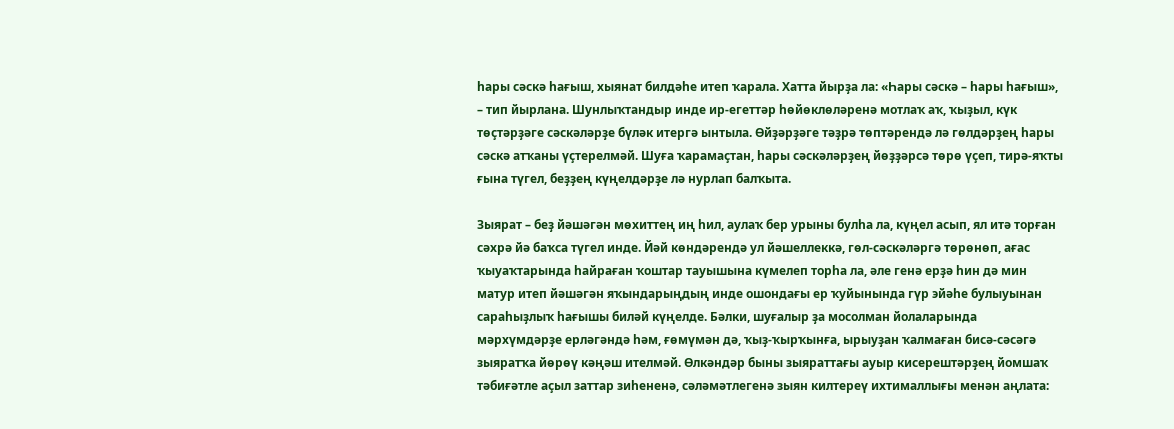һары сәскә һағыш, хыянат билдәһе итеп ҡарала. Хатта йырҙа ла: «Һары сәскә – һары һағыш», – тип йырлана. Шунлыҡтандыр инде ир-егеттәр һөйөклөләренә мотлаҡ аҡ, ҡыҙыл, күк төҫтәрҙәге сәскәләрҙе бүләк итергә ынтыла. Өйҙәрҙәге тәҙрә төптәрендә лә гөлдәрҙең һары сәскә атҡаны үҫтерелмәй. Шуға ҡарамаҫтан, һары сәскәләрҙең йөҙҙәрсә төрө үҫеп, тирә-яҡты ғына түгел, беҙҙең күңелдәрҙе лә нурлап балҡыта.

Зыярат – беҙ йәшәгән мөхиттең иң һил, аулаҡ бер урыны булһа ла, күңел асып, ял итә торған сәхрә йә баҡса түгел инде. Йәй көндәрендә ул йәшеллеккә, гөл-сәскәләргә төрөнөп, ағас ҡыуаҡтарында һайраған ҡоштар тауышына күмелеп торһа ла, әле генә ерҙә һин дә мин матур итеп йәшәгән яҡындарыңдың инде ошондағы ер ҡуйынында гүр эйәһе булыуынан сараһыҙлыҡ һағышы биләй күңелде. Бәлки, шуғалыр ҙа мосолман йолаларында мәрхүмдәрҙе ерләгәндә һәм, ғөмүмән дә, ҡыҙ-ҡырҡынға, ырыуҙан ҡалмаған бисә-сәсәгә зыяратҡа йөрөү кәңәш ителмәй. Өлкәндәр быны зыяраттағы ауыр кисерештәрҙең йомшаҡ тәбиғәтле аҫыл заттар зиһененә, сәләмәтлегенә зыян килтереү ихтималлығы менән аңлата: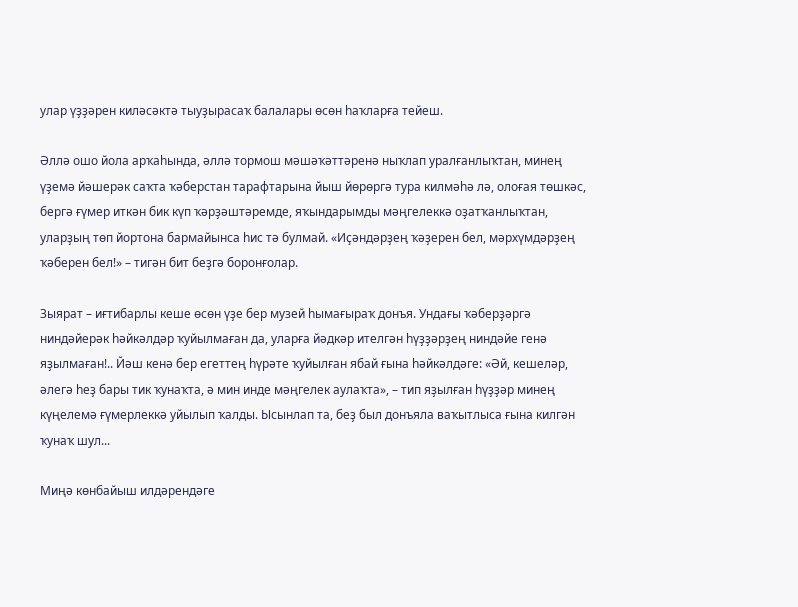улар үҙҙәрен киләсәктә тыуҙырасаҡ балалары өсөн һаҡларға тейеш.

Әллә ошо йола арҡаһында, әллә тормош мәшәҡәттәренә ныҡлап уралғанлыҡтан, минең үҙемә йәшерәк саҡта ҡәберстан тарафтарына йыш йөрөргә тура килмәһә лә, олоғая төшкәс, бергә ғүмер иткән бик күп ҡәрҙәштәремде, яҡындарымды мәңгелеккә оҙатҡанлыҡтан, уларҙың төп йортона бармайынса һис тә булмай. «Иҫәндәрҙең ҡәҙерен бел, мәрхүмдәрҙең ҡәберен бел!» – тигән бит беҙгә боронғолар.

Зыярат – иғтибарлы кеше өсөн үҙе бер музей һымағыраҡ донъя. Ундағы ҡәберҙәргә ниндәйерәк һәйкәлдәр ҡуйылмаған да, уларға йәдкәр ителгән һүҙҙәрҙең ниндәйе генә яҙылмаған!.. Йәш кенә бер егеттең һүрәте ҡуйылған ябай ғына һәйкәлдәге: «Әй, кешеләр, әлегә һеҙ бары тик ҡунаҡта, ә мин инде мәңгелек аулаҡта», – тип яҙылған һүҙҙәр минең күңелемә ғүмерлеккә уйылып ҡалды. Ысынлап та, беҙ был донъяла ваҡытлыса ғына килгән ҡунаҡ шул...

Миңә көнбайыш илдәрендәге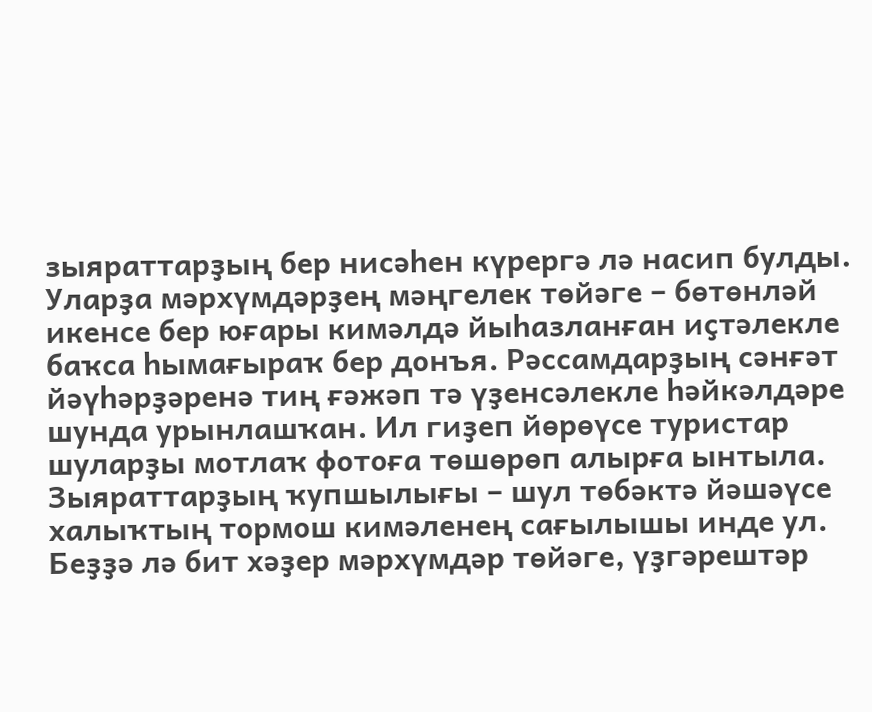зыяраттарҙың бер нисәһен күрергә лә насип булды. Уларҙа мәрхүмдәрҙең мәңгелек төйәге – бөтөнләй икенсе бер юғары кимәлдә йыһазланған иҫтәлекле баҡса һымағыраҡ бер донъя. Рәссамдарҙың сәнғәт йәүһәрҙәренә тиң ғәжәп тә үҙенсәлекле һәйкәлдәре шунда урынлашҡан. Ил гиҙеп йөрөүсе туристар шуларҙы мотлаҡ фотоға төшөрөп алырға ынтыла. Зыяраттарҙың ҡупшылығы – шул төбәктә йәшәүсе халыҡтың тормош кимәленең сағылышы инде ул. Беҙҙә лә бит хәҙер мәрхүмдәр төйәге, үҙгәрештәр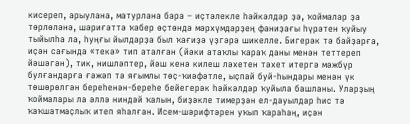кисереп, арыулана, матурлана бара – иҫтәлекле һәйкәлдәр ҙә, ҡоймалар ҙа төрлөләнә, шәриғәттә ҡәбер өҫтөндә мәрхүмдәрҙең фаниҙағы һүрәтен ҡуйыу тыйылһа ла, һуңғы йылдарҙа был ҡағиҙә үҙгәрә шикелле. Бигерәк тә байҙарға, иҫән сағында «текә» тип аталған (йәки атаҡлы ҡараҡ даны менән теттереп йәшәгән), тик, нишләптер, йәш кенә килеш ләхетен тәхет итергә мәжбүр булғандарға ғәжәп тә яғымлы төҫ-ҡиәфәтле, ыҫпай буй-һындары менән үк төшөрөлгән береһенән-береһе бейегерәк һәйкәлдәр ҡуйыла башланы. Уларҙың ҡоймалары ла әллә ниндәй ҡалын, биҙәкле тимерҙән ел-дауылдар һис тә ҡаҡшатмаҫлыҡ итеп яһалған. Исем-шәрифтәрен уҡып ҡараһаң, иҫән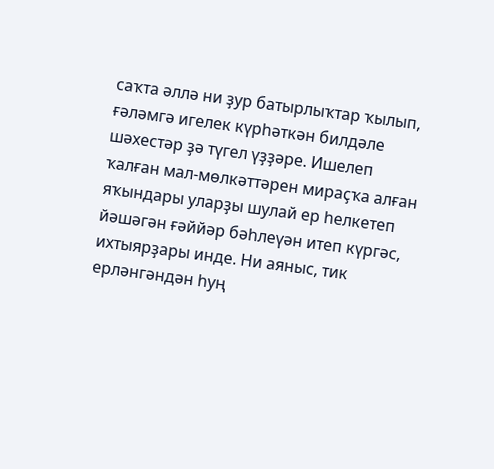саҡта әллә ни ҙур батырлыҡтар ҡылып, ғәләмгә игелек күрһәткән билдәле шәхестәр ҙә түгел үҙҙәре. Ишелеп ҡалған мал-мөлкәттәрен мираҫҡа алған яҡындары уларҙы шулай ер һелкетеп йәшәгән ғәййәр бәһлеүән итеп күргәс, ихтыярҙары инде. Ни аяныс, тик ерләнгәндән һуң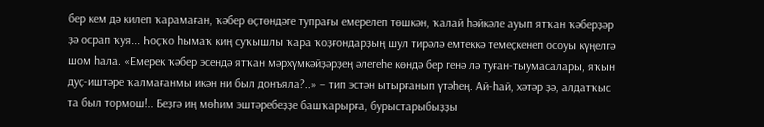бер кем дә килеп ҡарамаған, ҡәбер өҫтөндәге тупрағы емерелеп төшкән, ҡалай һәйкәле ауып ятҡан ҡәберҙәр ҙә осрап ҡуя... Һоҫҡо һымаҡ киң суҡышлы ҡара ҡоҙғондарҙың шул тирәлә емтеккә темеҫкенеп осоуы күңелгә шом һала. «Емерек ҡәбер эсендә ятҡан мәрхүмкәйҙәрҙең әлегеһе көндә бер генә лә туған-тыумасалары, яҡын дуҫ-иштәре ҡалмағанмы икән ни был донъяла?..» – тип эстән ытырғанып үтәһең. Ай-һай, хәтәр ҙә, алдатҡыс та был тормош!.. Беҙгә иң мөһим эштәребеҙҙе башҡарырға, бурыстарыбыҙҙы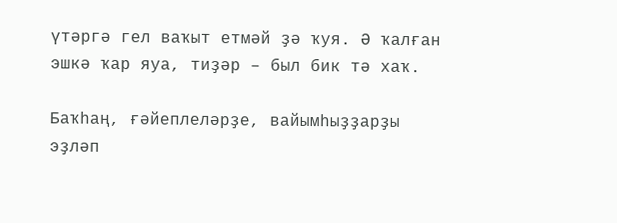үтәргә гел ваҡыт етмәй ҙә ҡуя. Ә ҡалған эшкә ҡар яуа, тиҙәр – был бик тә хаҡ.

Баҡһаң, ғәйеплеләрҙе, вайымһыҙҙарҙы эҙләп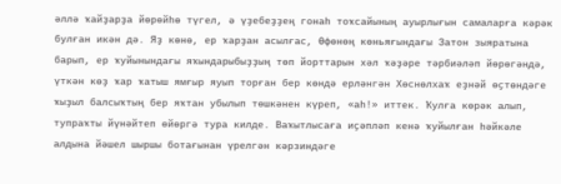әллә ҡайҙарҙа йөрөйһө түгел, ә үҙебеҙҙең гонаһ тоҡсайының ауырлығын самаларға кәрәк булған икән дә. Яҙ көнө, ер ҡарҙан асылғас, Өфөнөң көньяғындағы Затон зыяратына барып, ер ҡуйынындағы яҡындарыбыҙҙың төп йорттарын хәл ҡәҙәре тәрбиәләп йөрөгәндә, үткән көҙ ҡар ҡатыш ямғыр яуып торған бер көндә ерләнгән Хөснөлхаҡ еҙнәй өҫтөндәге ҡыҙыл балсыҡтың бер яҡтан убылып төшкәнен күреп, «аһ!» иттек. Ҡулға көрәк алып, тупраҡты йүнәйтеп өйөргә тура килде. Ваҡытлысаға иҫәпләп кенә ҡуйылған һәйкәле алдына йәшел шыршы ботағынан үрелгән кәрзиндәге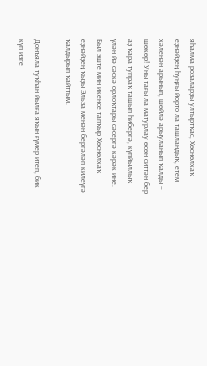яһалма розаларҙы ултыртҡас, Хөснөлхаҡ еҙнәйҙең һуңғы йорто ла ташландыҡ, етем хәленән арынып, шөйлә арыуланып ҡалды – шөкөр! Уны тағы ла матурлау өсөн ситтән бер аҙ ҡара тупраҡ ташып һибергә, күпйыллыҡ үлән йә сәскә орлоҡтары сәсергә кәрәк ине. Был эште мин икенсе тапҡыр Хөснөлхаҡ еҙнәйҙең ҡыҙы Эльза менән бергәләп килеүгә ҡалдырып ҡайттым.

Донъяла туҡһан йылға яҡын ғүмер итеп, бик күп изге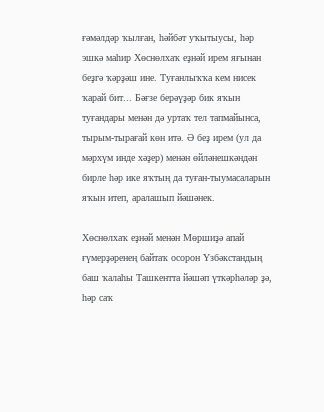ғәмәлдәр ҡылған, һәйбәт уҡытыусы, һәр эшкә маһир Хөснөлхаҡ еҙнәй ирем яғынан беҙгә ҡәрҙәш ине. Туғанлыҡҡа кем нисек ҡарай бит... Бәғзе берәүҙәр бик яҡын туғандары менән дә уртаҡ тел тапмайынса, тырым-тырағай көн итә. Ә беҙ ирем (ул да мәрхүм инде хәҙер) менән өйләнешкәндән бирле һәр ике яҡтың да туған-тыумасаларын яҡын итеп, аралашып йәшәнек.

Хөснөлхаҡ еҙнәй менән Мөршиҙә апай ғүмерҙәренең байтаҡ осорон Үзбәкстандың баш ҡалаһы Ташкентта йәшәп үткәрһәләр ҙә, һәр саҡ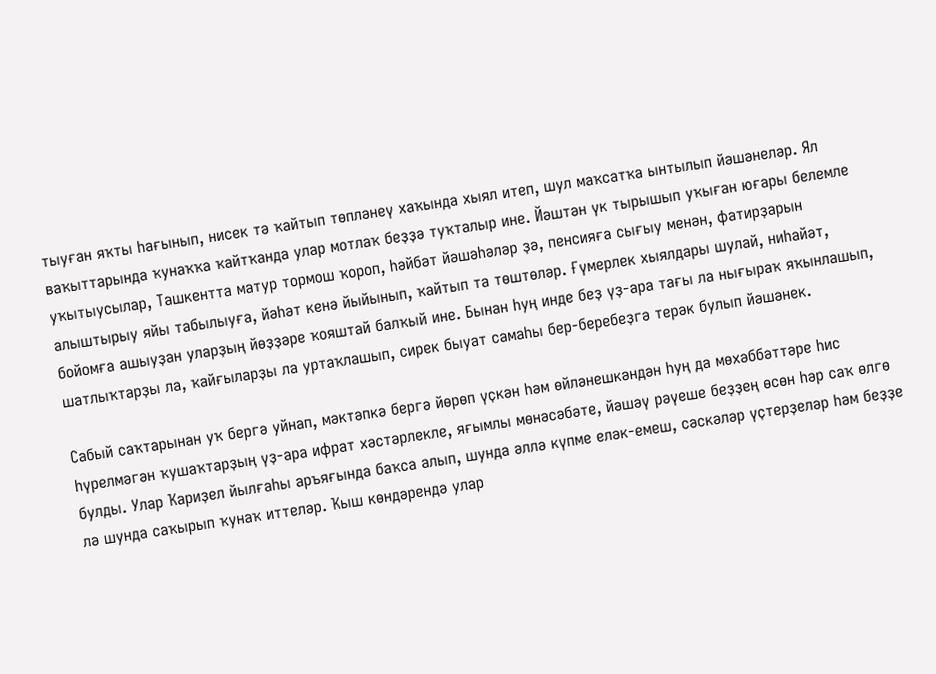тыуған яҡты һағынып, нисек тә ҡайтып төпләнеү хаҡында хыял итеп, шул маҡсатҡа ынтылып йәшәнеләр. Ял ваҡыттарында ҡунаҡҡа ҡайтҡанда улар мотлаҡ беҙҙә туҡталыр ине. Йәштән үк тырышып уҡыған юғары белемле уҡытыусылар, Ташкентта матур тормош ҡороп, һәйбәт йәшәһәләр ҙә, пенсияға сығыу менән, фатирҙарын алыштырыу яйы табылыуға, йәһәт кенә йыйынып, ҡайтып та төштөләр. Ғүмерлек хыялдары шулай, ниһайәт, бойомға ашыуҙан уларҙың йөҙҙәре ҡояштай балҡый ине. Бынан һуң инде беҙ үҙ-ара тағы ла нығыраҡ яҡынлашып, шатлыҡтарҙы ла, ҡайғыларҙы ла уртаҡлашып, сирек быуат самаһы бер-беребеҙгә терәк булып йәшәнек.

Сабый саҡтарынан уҡ бергә уйнап, мәктәпкә бергә йөрөп үҫкән һәм өйләнешкәндән һуң да мөхәббәттәре һис һүрелмәгән ҡушаҡтарҙың үҙ-ара ифрат хәстәрлекле, яғымлы мөнәсәбәте, йәшәү рәүеше беҙҙең өсөн һәр саҡ өлгө булды. Улар Ҡариҙел йылғаһы аръяғында баҡса алып, шунда әллә күпме еләк-емеш, сәскәләр үҫтерҙеләр һәм беҙҙе лә шунда саҡырып ҡунаҡ иттеләр. Ҡыш көндәрендә улар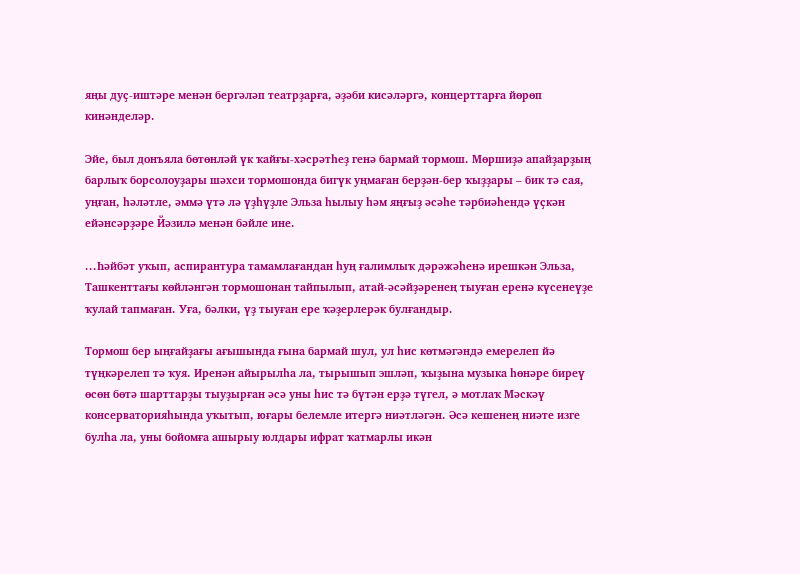яңы дуҫ-иштәре менән бергәләп театрҙарға, әҙәби кисәләргә, концерттарға йөрөп кинәнделәр.

Эйе, был донъяла бөтөнләй үк ҡайғы-хәсрәтһеҙ генә бармай тормош. Мөршиҙә апайҙарҙың барлыҡ борсолоуҙары шәхси тормошонда бигүк уңмаған берҙән-бер ҡыҙҙары – бик тә сая, уңған, һәләтле, әммә үтә лә үҙһүҙле Эльза һылыу һәм яңғыҙ әсәһе тәрбиәһендә үҫкән ейәнсәрҙәре Йәзилә менән бәйле ине.

...Һәйбәт уҡып, аспирантура тамамлағандан һуң ғалимлыҡ дәрәжәһенә ирешкән Эльза, Ташкенттағы көйләнгән тормошонан тайпылып, атай-әсәйҙәренең тыуған еренә күсенеүҙе ҡулай тапмаған. Уға, бәлки, үҙ тыуған ере ҡәҙерлерәк булғандыр.

Тормош бер ыңғайҙағы ағышында ғына бармай шул, ул һис көтмәгәндә емерелеп йә түңкәрелеп тә ҡуя. Иренән айырылһа ла, тырышып эшләп, ҡыҙына музыка һөнәре биреү өсөн бөтә шарттарҙы тыуҙырған әсә уны һис тә бүтән ерҙә түгел, ә мотлаҡ Мәскәү консерваторияһында уҡытып, юғары белемле итергә ниәтләгән. Әсә кешенең ниәте изге булһа ла, уны бойомға ашырыу юлдары ифрат ҡатмарлы икән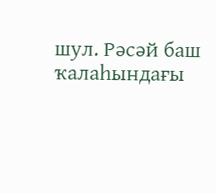шул. Рәсәй баш ҡалаһындағы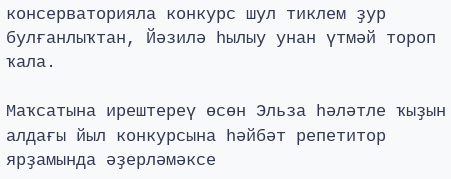консерваторияла конкурс шул тиклем ҙур булғанлыҡтан, Йәзилә һылыу унан үтмәй тороп ҡала.

Маҡсатына ирештереү өсөн Эльза һәләтле ҡыҙын алдағы йыл конкурсына һәйбәт репетитор ярҙамында әҙерләмәксе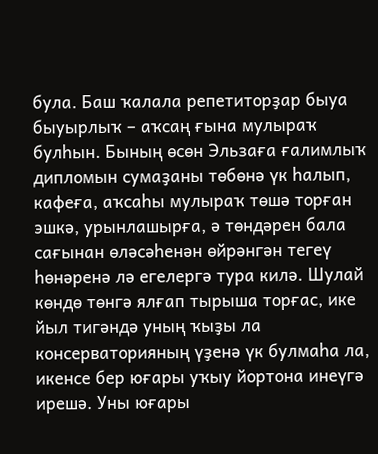була. Баш ҡалала репетиторҙар быуа быуырлыҡ – аҡсаң ғына мулыраҡ булһын. Бының өсөн Эльзаға ғалимлыҡ дипломын сумаҙаны төбөнә үк һалып, кафеға, аҡсаһы мулыраҡ төшә торған эшкә, урынлашырға, ә төндәрен бала сағынан өләсәһенән өйрәнгән тегеү һөнәренә лә егелергә тура килә. Шулай көндө төнгә ялғап тырыша торғас, ике йыл тигәндә уның ҡыҙы ла консерваторияның үҙенә үк булмаһа ла, икенсе бер юғары уҡыу йортона инеүгә ирешә. Уны юғары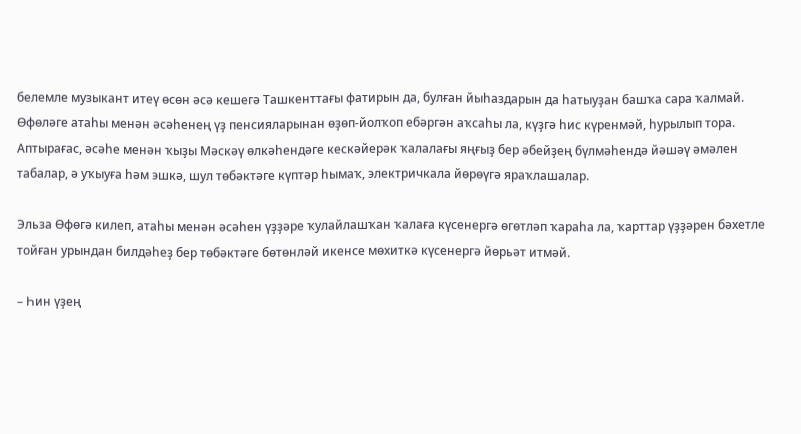белемле музыкант итеү өсөн әсә кешегә Ташкенттағы фатирын да, булған йыһаздарын да һатыуҙан башҡа сара ҡалмай. Өфөләге атаһы менән әсәһенең үҙ пенсияларынан өҙөп-йолҡоп ебәргән аҡсаһы ла, күҙгә һис күренмәй, һурылып тора. Аптырағас, әсәһе менән ҡыҙы Мәскәү өлкәһендәге кескәйерәк ҡалалағы яңғыҙ бер әбейҙең бүлмәһендә йәшәү әмәлен табалар, ә уҡыуға һәм эшкә, шул төбәктәге күптәр һымаҡ, электричкала йөрөүгә яраҡлашалар.

Эльза Өфөгә килеп, атаһы менән әсәһен үҙҙәре ҡулайлашҡан ҡалаға күсенергә өгөтләп ҡараһа ла, ҡарттар үҙҙәрен бәхетле тойған урындан билдәһеҙ бер төбәктәге бөтөнләй икенсе мөхиткә күсенергә йөрьәт итмәй.

– Һин үҙең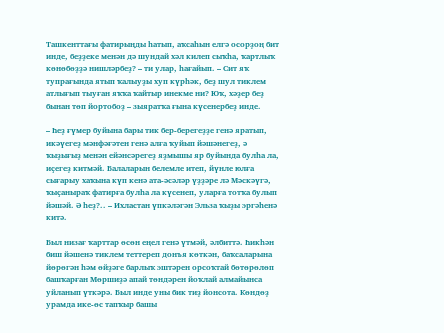Ташкенттағы фатирыңды һатып, аҡсаһын елгә осорҙоң бит инде, беҙҙеке менән дә шундай хәл килеп сыҡһа, ҡартлыҡ көнөбөҙҙә нишләрбеҙ? – ти улар, һағайып. – Сит яҡ тупрағында ятып ҡалыуҙы хуп күрһәк, беҙ шул тиклем атлығып тыуған яҡҡа ҡайтыр инекме ни? Юҡ, хәҙер беҙ бынан төп йортобоҙ – зыяратҡа ғына күсенербеҙ инде.

– Һеҙ ғүмер буйына бары тик бер-берегеҙҙе генә яратып, икәүегеҙ мәнфәғәтен генә алға ҡуйып йәшәнегеҙ, ә ҡыҙығыҙ менән ейәнсәрегеҙ яҙмышы яр буйында булһа ла, иҫегеҙ китмәй. Балаларын белемле итеп, йүнле юлға сығарыу хаҡына күп кенә ата-әсәләр үҙҙәре лә Мәскәүгә, ҡыҫаныраҡ фатирға булһа ла күсенеп, уларға тотҡа булып йәшәй. Ә һеҙ?.. – Ихластан үпкәләгән Эльза ҡыҙы эргәһенә китә.

Был низағ ҡарттар өсөн еңел генә үтмәй, әлбиттә. Һикһән биш йәшенә тиклем теттереп донъя көткән, баҡсаларына йөрөгән һәм өйҙәге барлыҡ эштәрен орсоҡтай бөтөрөлөп башҡарған Мөршиҙә апай төндәрен йоҡлай алмайынса уйланып үткәрә. Был инде уны бик тиҙ йонсота. Көндөҙ урамда ике-өс тапҡыр башы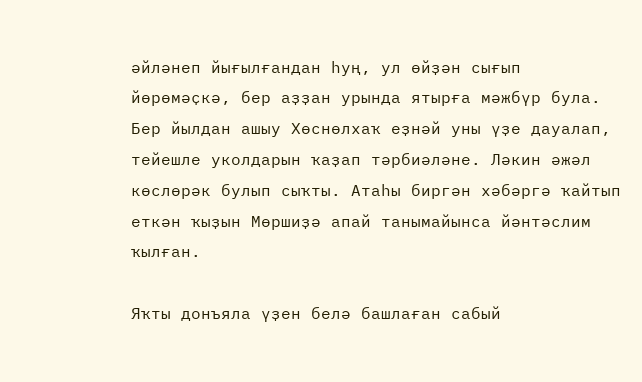әйләнеп йығылғандан һуң, ул өйҙән сығып йөрөмәҫкә, бер аҙҙан урында ятырға мәжбүр була. Бер йылдан ашыу Хөснөлхаҡ еҙнәй уны үҙе дауалап, тейешле уколдарын ҡаҙап тәрбиәләне. Ләкин әжәл көслөрәк булып сыҡты. Атаһы биргән хәбәргә ҡайтып еткән ҡыҙын Мөршиҙә апай танымайынса йәнтәслим ҡылған.

Яҡты донъяла үҙен белә башлаған сабый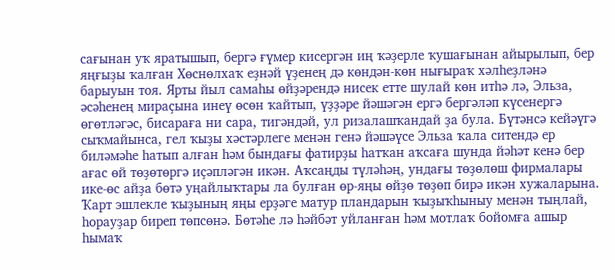сағынан уҡ яратышып, бергә ғүмер кисергән иң ҡәҙерле ҡушағынан айырылып, бер яңғыҙы ҡалған Хөснөлхаҡ еҙнәй үҙенең дә көндән-көн нығыраҡ хәлһеҙләнә барыуын тоя. Ярты йыл самаһы өйҙәрендә нисек етте шулай көн итһә лә, Эльза, әсәһенең мираҫына инеү өсөн ҡайтып, үҙҙәре йәшәгән ергә бергәләп күсенергә өгөтләгәс, бисараға ни сара, тигәндәй, ул ризалашҡандай ҙа була. Бүтәнсә кейәүгә сыҡмайынса, гел ҡыҙы хәстәрлеге менән генә йәшәүсе Эльза ҡала ситендә ер биләмәһе һатып алған һәм бындағы фатирҙы һатҡан аҡсаға шунда йәһәт кенә бер ағас өй төҙөтөргә иҫәпләгән икән. Аҡсаңды түләһәң, ундағы төҙөлөш фирмалары ике-өс айҙа бөтә уңайлыҡтары ла булған өр-яңы өйҙө төҙөп бирә икән хужаларына. Ҡарт эшлекле ҡыҙының яңы ерҙәге матур пландарын ҡыҙыҡһыныу менән тыңлай, һорауҙар биреп төпсөнә. Бөтәһе лә һәйбәт уйланған һәм мотлаҡ бойомға ашыр һымаҡ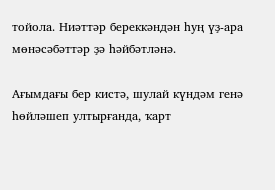тойола. Ниәттәр береккәндән һуң үҙ-ара мөнәсәбәттәр ҙә һәйбәтләнә.

Ағымдағы бер кистә, шулай күндәм генә һөйләшеп ултырғанда, ҡарт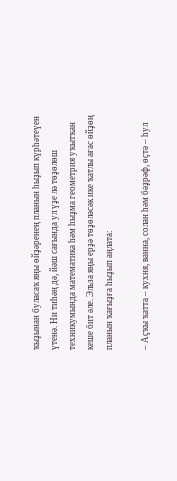ҡыҙынан буласаҡ яңы өйҙәренең планын һыҙып күрһәтеүен үтенә. Ни тиһәң дә, йәш сағында ул үҙе лә төҙөлөш техникумында математика һәм һыҙма геометрия уҡытҡан кеше бит әле. Эльза яңы ерҙә төҙөләсәк ике ҡатлы ағас өйҙөң планын ҡағыҙға һыҙып аңлата:

– Аҫҡы ҡатта – кухня, ванна, солан һәм бәҙрәф, өҫтә – һул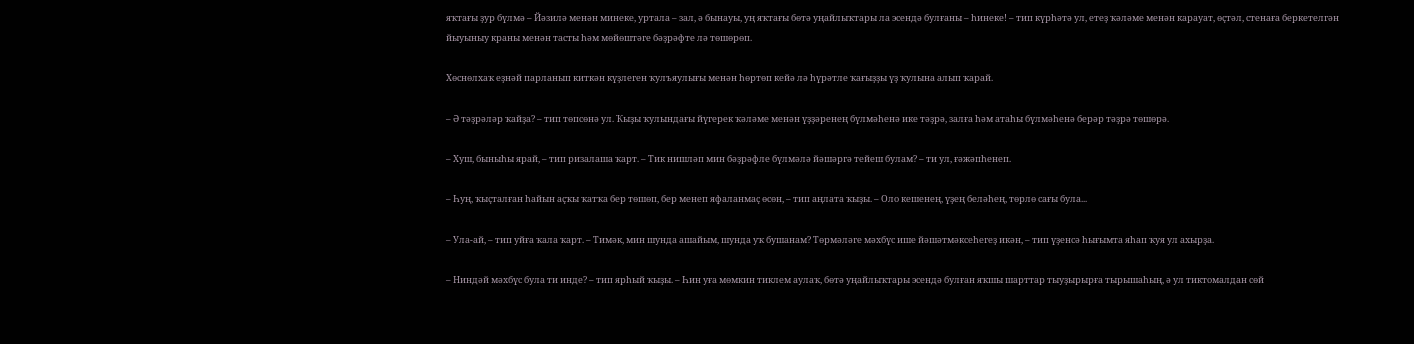яҡтағы ҙур бүлмә – Йәзилә менән минеке, уртала – зал, ә бынауы, уң яҡтағы бөтә уңайлыҡтары ла эсендә булғаны – һинеке! – тип күрһәтә ул, етеҙ ҡәләме менән карауат, өҫтәл, стенаға беркетелгән йыуыныу краны менән тасты һәм мөйөштәге бәҙрәфте лә төшөрөп.

Хөснөлхаҡ еҙнәй парланып киткән күҙлеген ҡулъяулығы менән һөртөп кейә лә һүрәтле ҡағыҙҙы үҙ ҡулына алып ҡарай.

– Ә тәҙрәләр ҡайҙа? – тип төпсөнә ул. Ҡыҙы ҡулындағы йүгерек ҡәләме менән үҙҙәренең бүлмәһенә ике тәҙрә, залға һәм атаһы бүлмәһенә берәр тәҙрә төшөрә.

– Хуш, быныһы ярай, – тип ризалаша ҡарт. – Тик нишләп мин бәҙрәфле бүлмәлә йәшәргә тейеш булам? – ти ул, ғәжәпһенеп.

– Һуң, ҡыҫталған һайын аҫҡы ҡатҡа бер төшөп, бер менеп яфаланмаҫ өсөн, – тип аңлата ҡыҙы. – Оло кешенең, үҙең беләһең, төрлө сағы була...

– Ула-ай, – тип уйға ҡала ҡарт. – Тимәк, мин шунда ашайым, шунда уҡ бушанам? Төрмәләге мәхбүс ише йәшәтмәксеһегеҙ икән, – тип үҙенсә һығымта яһап ҡуя ул ахырҙа.

– Ниндәй мәхбүс була ти инде? – тип ярһый ҡыҙы. – Һин уға мөмкин тиклем аулаҡ, бөтә уңайлыҡтары эсендә булған яҡшы шарттар тыуҙырырға тырышаһың, ә ул тиктомалдан сөй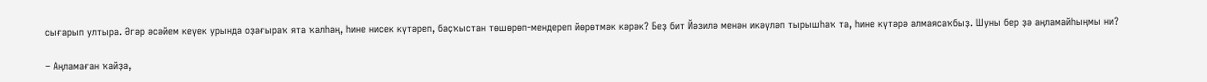сығарып ултыра. Әгәр әсәйем кеүек урында оҙағыраҡ ята ҡалһаң, һине нисек күтәреп, баҫҡыстан төшөрөп-мендереп йөрөтмәк кәрәк? Беҙ бит Йәзилә менән икәүләп тырышһаҡ та, һине күтәрә алмаясаҡбыҙ. Шуны бер ҙә аңламайһыңмы ни?

– Аңламаған ҡайҙа,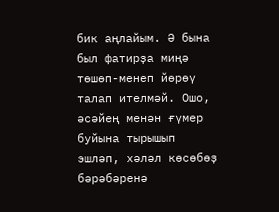бик аңлайым. Ә бына был фатирҙа миңә төшөп-менеп йөрөү талап ителмәй. Ошо, әсәйең менән ғүмер буйына тырышып эшләп, хәләл көсөбөҙ бәрәбәренә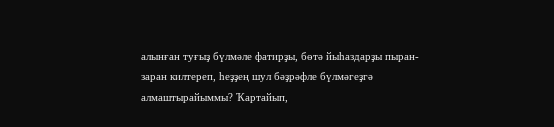алынған туғыҙ бүлмәле фатирҙы, бөтә йыһаздарҙы пыран-заран килтереп, һеҙҙең шул бәҙрәфле бүлмәгеҙгә алмаштырайыммы? Ҡартайып,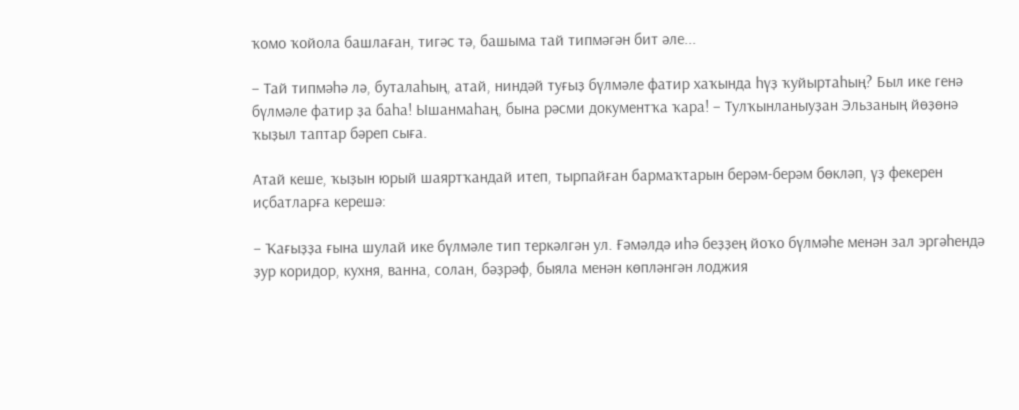ҡомо ҡойола башлаған, тигәс тә, башыма тай типмәгән бит әле...

– Тай типмәһә лә, буталаһың, атай, ниндәй туғыҙ бүлмәле фатир хаҡында һүҙ ҡуйыртаһың? Был ике генә бүлмәле фатир ҙа баһа! Ышанмаһаң, бына рәсми документҡа ҡара! – Тулҡынланыуҙан Эльзаның йөҙөнә ҡыҙыл таптар бәреп сыға.

Атай кеше, ҡыҙын юрый шаяртҡандай итеп, тырпайған бармаҡтарын берәм-берәм бөкләп, үҙ фекерен иҫбатларға керешә:

– Ҡағыҙҙа ғына шулай ике бүлмәле тип теркәлгән ул. Ғәмәлдә иһә беҙҙең йоҡо бүлмәһе менән зал эргәһендә ҙур коридор, кухня, ванна, солан, бәҙрәф, быяла менән көпләнгән лоджия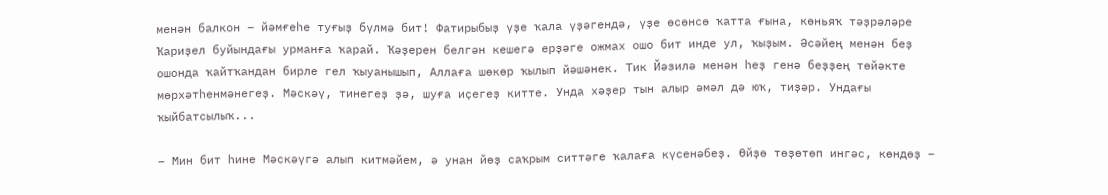менән балкон – йәмғеһе туғыҙ бүлмә бит! Фатирыбыҙ үҙе ҡала үҙәгендә, үҙе өсөнсө ҡатта ғына, көньяҡ тәҙрәләре Ҡариҙел буйындағы урманға ҡарай. Ҡәҙерен белгән кешегә ерҙәге ожмах ошо бит инде ул, ҡыҙым. Әсәйең менән беҙ ошонда ҡайтҡандан бирле гел ҡыуанышып, Аллаға шөкөр ҡылып йәшәнек. Тик Йәзилә менән һеҙ генә беҙҙең төйәкте мөрхәтһенмәнегеҙ. Мәскәү, тинегеҙ ҙә, шуға иҫегеҙ китте. Унда хәҙер тын алыр әмәл дә юҡ, тиҙәр. Ундағы ҡыйбатсылыҡ...

– Мин бит һине Мәскәүгә алып китмәйем, ә унан йөҙ саҡрым ситтәге ҡалаға күсенәбеҙ. Өйҙө төҙөтөп ингәс, көндөҙ –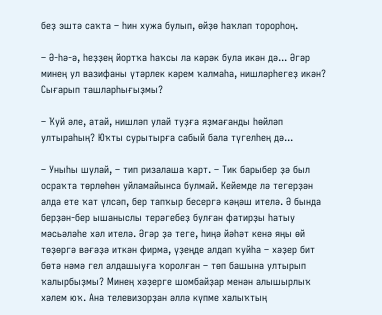беҙ эштә саҡта – һин хужа булып, өйҙө һаҡлап торорһоң.

– Ә-һә-ә, һеҙҙең йортҡа һаҡсы ла кәрәк була икән дә... Әгәр минең ул вазифаны үтәрлек кәрем ҡалмаһа, нишләрһегеҙ икән? Сығарып ташларһығыҙмы?

– Ҡуй әле, атай, нишләп улай туҙға яҙмағанды һөйләп ултыраһың? Юҡты сурытырға сабый бала түгелһең дә...

– Уныһы шулай, – тип ризалаша ҡарт. – Тик барыбер ҙә был осраҡта төрлөһөн уйламайынса булмай. Кейемде лә тегерҙән алда ете ҡат үлсәп, бер тапҡыр бесергә кәңәш ителә. Ә бында берҙән-бер ышаныслы терәгебеҙ булған фатирҙы һатыу мәсьәләһе хәл ителә. Әгәр ҙә теге, һиңә йәһәт кенә яңы өй төҙөргә вәғәҙә иткән фирма, үҙеңде алдап ҡуйһа – хәҙер бит бөтә нәмә гел алдашыуға ҡоролған – төп башына ултырып ҡалырбыҙмы? Минең хәҙерге шомбайҙар менән алышырлыҡ хәлем юҡ. Ана телевизорҙан әллә күпме халыҡтың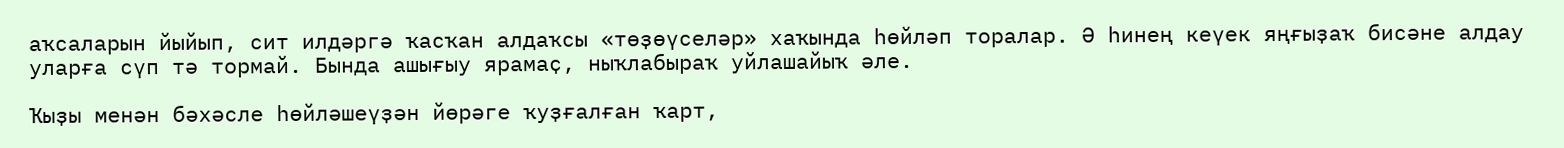аҡсаларын йыйып, сит илдәргә ҡасҡан алдаҡсы «төҙөүселәр» хаҡында һөйләп торалар. Ә һинең кеүек яңғыҙаҡ бисәне алдау уларға сүп тә тормай. Бында ашығыу ярамаҫ, ныҡлабыраҡ уйлашайыҡ әле.

Ҡыҙы менән бәхәсле һөйләшеүҙән йөрәге ҡуҙғалған ҡарт,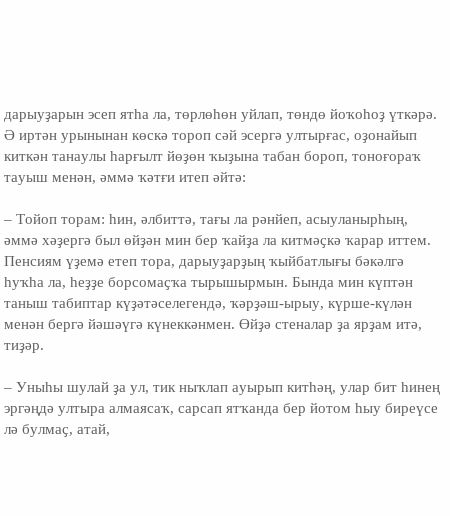дарыуҙарын эсеп ятһа ла, төрлөһөн уйлап, төндө йоҡоһоҙ үткәрә. Ә иртән урынынан көскә тороп сәй эсергә ултырғас, оҙонайып киткән танаулы һарғылт йөҙөн ҡыҙына табан бороп, тоноғораҡ тауыш менән, әммә ҡәтғи итеп әйтә:

– Тойоп торам: һин, әлбиттә, тағы ла рәнйеп, асыуланырһың, әммә хәҙергә был өйҙән мин бер ҡайҙа ла китмәҫкә ҡарар иттем. Пенсиям үҙемә етеп тора, дарыуҙарҙың ҡыйбатлығы бәкәлгә һуҡһа ла, һеҙҙе борсомаҫҡа тырышырмын. Бында мин күптән таныш табиптар күҙәтәселегендә, ҡәрҙәш-ырыу, күрше-күлән менән бергә йәшәүгә күнеккәнмен. Өйҙә стеналар ҙа ярҙам итә, тиҙәр.

– Уныһы шулай ҙа ул, тик ныҡлап ауырып китһәң, улар бит һинең эргәңдә ултыра алмаясаҡ, сарсап ятҡанда бер йотом һыу биреүсе лә булмаҫ, атай,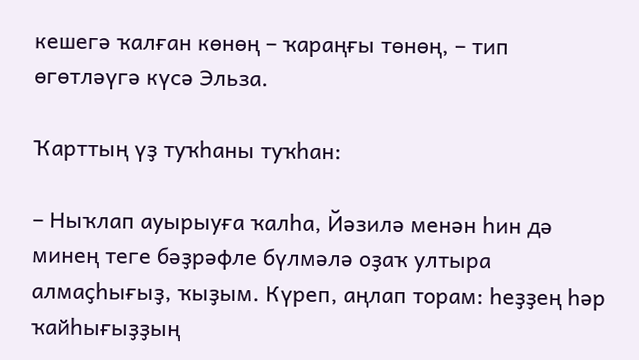кешегә ҡалған көнөң – ҡараңғы төнөң, – тип өгөтләүгә күсә Эльза.

Ҡарттың үҙ туҡһаны туҡһан:

– Ныҡлап ауырыуға ҡалһа, Йәзилә менән һин дә минең теге бәҙрәфле бүлмәлә оҙаҡ ултыра алмаҫһығыҙ, ҡыҙым. Күреп, аңлап торам: һеҙҙең һәр ҡайһығыҙҙың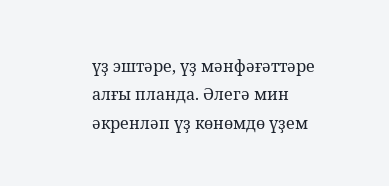үҙ эштәре, үҙ мәнфәғәттәре алғы планда. Әлегә мин әкренләп үҙ көнөмдө үҙем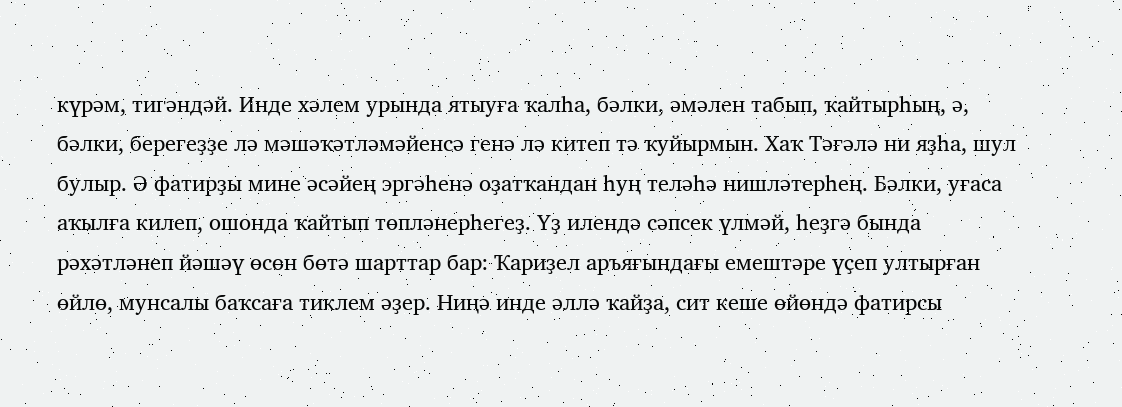күрәм, тигәндәй. Инде хәлем урында ятыуға ҡалһа, бәлки, әмәлен табып, ҡайтырһың, ә, бәлки, берегеҙҙе лә мәшәҡәтләмәйенсә генә лә китеп тә ҡуйырмын. Хаҡ Тәғәлә ни яҙһа, шул булыр. Ә фатирҙы мине әсәйең эргәһенә оҙатҡандан һуң теләһә нишләтерһең. Бәлки, уғаса аҡылға килеп, ошонда ҡайтып төпләнерһегеҙ. Үҙ илендә сәпсек үлмәй, һеҙгә бында рәхәтләнеп йәшәү өсөн бөтә шарттар бар: Ҡариҙел аръяғындағы емештәре үҫеп ултырған өйлө, мунсалы баҡсаға тиклем әҙер. Ниңә инде әллә ҡайҙа, сит кеше өйөндә фатирсы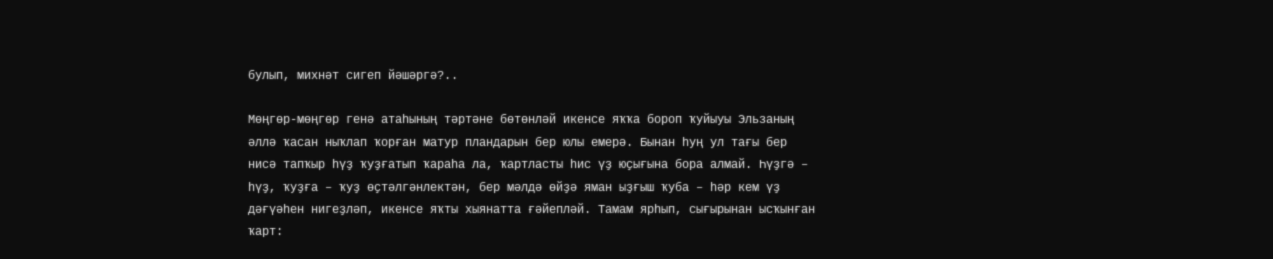булып, михнәт сигеп йәшәргә?..

Мөңгөр-мөңгөр генә атаһының тәртәне бөтөнләй икенсе яҡҡа бороп ҡуйыуы Эльзаның әллә ҡасан ныҡлап ҡорған матур пландарын бер юлы емерә. Бынан һуң ул тағы бер нисә тапҡыр һүҙ ҡуҙғатып ҡараһа ла, ҡартласты һис үҙ юҫығына бора алмай. Һүҙгә – һүҙ, ҡуҙға – ҡуҙ өҫтәлгәнлектән, бер мәлдә өйҙә яман ыҙғыш ҡуба – һәр кем үҙ дәғүәһен нигеҙләп, икенсе яҡты хыянатта ғәйепләй. Тамам ярһып, сығырынан ысҡынған ҡарт: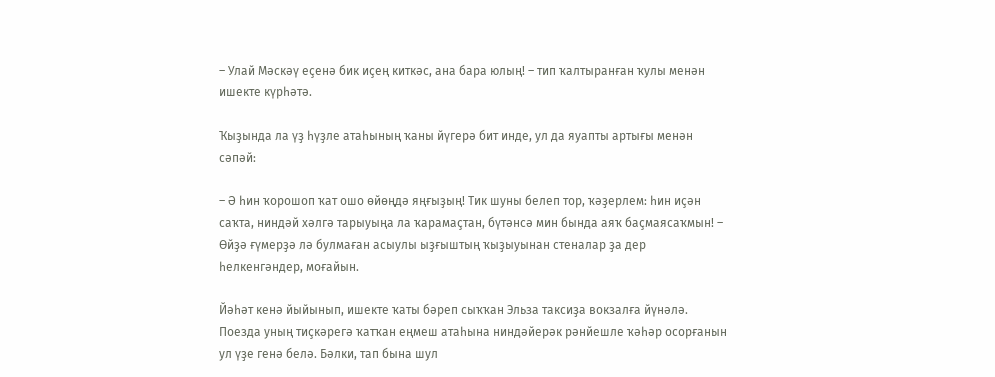– Улай Мәскәү еҫенә бик иҫең киткәс, ана бара юлың! – тип ҡалтыранған ҡулы менән ишекте күрһәтә.

Ҡыҙында ла үҙ һүҙле атаһының ҡаны йүгерә бит инде, ул да яуапты артығы менән сәпәй:

– Ә һин ҡорошоп ҡат ошо өйөңдә яңғыҙың! Тик шуны белеп тор, ҡәҙерлем: һин иҫән саҡта, ниндәй хәлгә тарыуыңа ла ҡарамаҫтан, бүтәнсә мин бында аяҡ баҫмаясаҡмын! – Өйҙә ғүмерҙә лә булмаған асыулы ыҙғыштың ҡыҙыуынан стеналар ҙа дер һелкенгәндер, моғайын.

Йәһәт кенә йыйынып, ишекте ҡаты бәреп сыҡҡан Эльза таксиҙа вокзалға йүнәлә. Поезда уның тиҫкәрегә ҡатҡан еңмеш атаһына ниндәйерәк рәнйешле ҡәһәр осорғанын ул үҙе генә белә. Бәлки, тап бына шул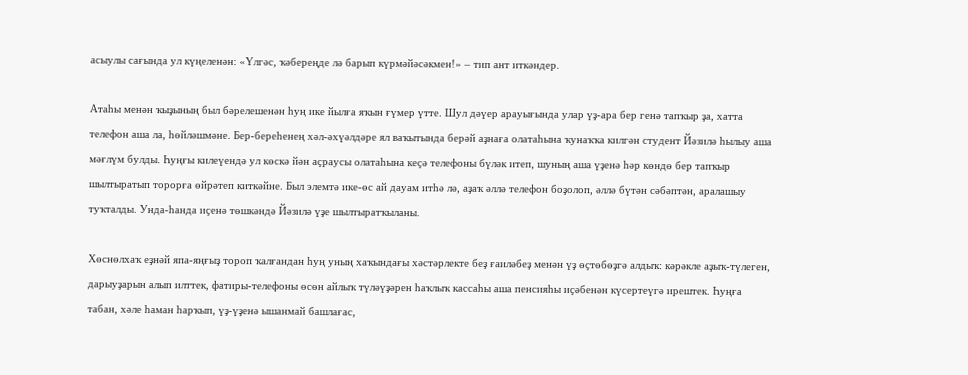асыулы сағында ул күңеленән: «Үлгәс, ҡәбереңде лә барып күрмәйәсәкмен!» – тип ант иткәндер.

Атаһы менән ҡыҙының был бәрелешенән һуң ике йылға яҡын ғүмер үтте. Шул дәүер арауығында улар үҙ-ара бер генә тапҡыр ҙа, хатта телефон аша ла, һөйләшмәне. Бер-береһенең хәл-әхүәлдәре ял ваҡытында берәй аҙнаға олатаһына ҡунаҡҡа килгән студент Йәзилә һылыу аша мәғлүм булды. Һуңғы килеүендә ул көскә йән аҫраусы олатаһына кеҫә телефоны бүләк итеп, шуның аша үҙенә һәр көндө бер тапҡыр шылтыратып торорға өйрәтеп киткәйне. Был элемтә ике-өс ай дауам итһә лә, аҙаҡ әллә телефон боҙолоп, әллә бүтән сәбәптән, аралашыу туҡталды. Унда-һанда иҫенә төшкәндә Йәзилә үҙе шылтыратҡыланы.

Хөснөлхаҡ еҙнәй япа-яңғыҙ тороп ҡалғандан һуң уның хаҡындағы хәстәрлекте беҙ ғаиләбеҙ менән үҙ өҫтөбөҙгә алдыҡ: кәрәкле аҙыҡ-түлеген, дарыуҙарын алып илттек, фатиры-телефоны өсөн айлыҡ түләүҙәрен һаҡлыҡ кассаһы аша пенсияһы иҫәбенән күсертеүгә ирештек. Һуңға табан, хәле һаман һарҡып, үҙ-үҙенә ышанмай башлағас,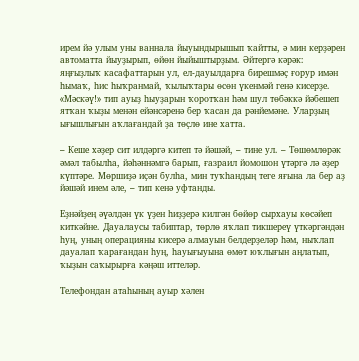ирем йә улым уны ваннала йыуындырышып ҡайтты, ә мин керҙәрен автоматта йыуҙырып, өйөн йыйыштырҙым. Әйтергә кәрәк: яңғыҙлыҡ касафаттарын ул, ел-дауылдарға бирешмәҫ ғорур имән һымаҡ, һис һыҡранмай, ҡылыҡтары өсөн үкенмәй генә кисерҙе. «Мәскәү!» тип ауыҙ һыуҙарын ҡоротҡан һәм шул төбәккә йәбешеп ятҡан ҡыҙы менән ейәнсәренә бер ҡасан да рәнйемәне. Уларҙың ығышлығын аҡлағандай ҙа төҫлө ине хатта.

– Кеше хәҙер сит илдәргә китеп тә йәшәй, – тине ул. – Төшөмлөрәк әмәл табылһа, йәһәннәмгә барып, ғазраил йомошон үтәргә лә әҙер күптәре. Мөршиҙә иҫән булһа, мин туҡһандың теге яғына ла бер аҙ йәшәй инем әле, – тип кенә уфтанды.

Еҙнәйҙең әүәлдән үк үҙен һиҙҙерә килгән бөйөр сырхауы көсәйеп киткәйне. Дауалаусы табиптар, төрлө яҡлап тикшереү үткәргәндән һуң, уның операцияны кисерә алмауын белдерҙеләр һәм, ныҡлап дауалап ҡарағандан һуң, һауығыуына өмөт юҡлығын аңлатып, ҡыҙын саҡырырға кәңәш иттеләр.

Телефондан атаһының ауыр хәлен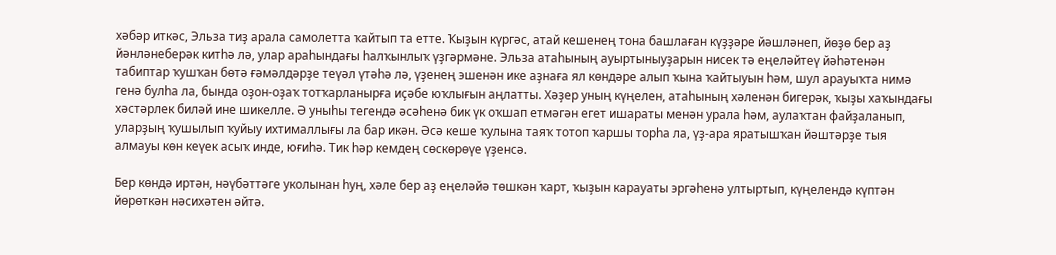хәбәр иткәс, Эльза тиҙ арала самолетта ҡайтып та етте. Ҡыҙын күргәс, атай кешенең тона башлаған күҙҙәре йәшләнеп, йөҙө бер аҙ йәнләнеберәк китһә лә, улар араһындағы һалҡынлыҡ үҙгәрмәне. Эльза атаһының ауыртыныуҙарын нисек тә еңеләйтеү йәһәтенән табиптар ҡушҡан бөтә ғәмәлдәрҙе теүәл үтәһә лә, үҙенең эшенән ике аҙнаға ял көндәре алып ҡына ҡайтыуын һәм, шул арауыҡта нимә генә булһа ла, бында оҙон-оҙаҡ тотҡарланырға иҫәбе юҡлығын аңлатты. Хәҙер уның күңелен, атаһының хәленән бигерәк, ҡыҙы хаҡындағы хәстәрлек биләй ине шикелле. Ә уныһы тегендә әсәһенә бик үк оҡшап етмәгән егет ишараты менән урала һәм, аулаҡтан файҙаланып, уларҙың ҡушылып ҡуйыу ихтималлығы ла бар икән. Әсә кеше ҡулына таяҡ тотоп ҡаршы торһа ла, үҙ-ара яратышҡан йәштәрҙе тыя алмауы көн кеүек асыҡ инде, юғиһә. Тик һәр кемдең сөскөрөүе үҙенсә.

Бер көндә иртән, нәүбәттәге уколынан һуң, хәле бер аҙ еңеләйә төшкән ҡарт, ҡыҙын карауаты эргәһенә ултыртып, күңелендә күптән йөрөткән нәсихәтен әйтә.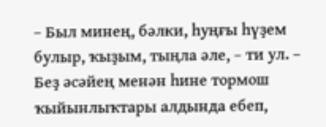– Был минең, бәлки, һуңғы һүҙем булыр, ҡыҙым, тыңла әле, – ти ул. – Беҙ әсәйең менән һине тормош ҡыйынлыҡтары алдында ебеп,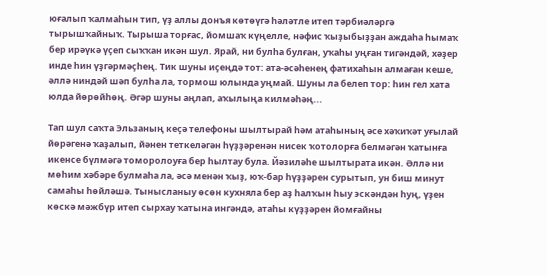юғалып ҡалмаһын тип, үҙ аллы донъя көтөүгә һәләтле итеп тәрбиәләргә тырышҡайныҡ. Тырыша торғас, йомшаҡ күңелле, нәфис ҡыҙыбыҙҙан аждаһа һымаҡ бер ирәүкә үҫеп сыҡҡан икән шул. Ярай, ни булһа булған, уҡаһы уңған тигәндәй, хәҙер инде һин үҙгәрмәҫһең. Тик шуны иҫеңдә тот: ата-әсәһенең фатихаһын алмаған кеше, әллә ниндәй шәп булһа ла, тормош юлында уңмай. Шуны ла белеп тор: һин гел хата юлда йөрөйһөң. Әгәр шуны аңлап, аҡылыңа килмәһәң...

Тап шул саҡта Эльзаның кеҫә телефоны шылтырай һәм атаһының әсе хәҡиҡәт уғылай йөрәгенә ҡаҙалып, йәнен теткеләгән һүҙҙәренән нисек ҡотолорға белмәгән ҡатынға икенсе бүлмәгә томоролоуға бер һылтау була. Йәзиләһе шылтырата икән. Әллә ни мөһим хәбәре булмаһа ла, әсә менән ҡыҙ, юҡ-бар һүҙҙәрен сурытып, ун биш минут самаһы һөйләшә. Тынысланыу өсөн кухняла бер аҙ һалҡын һыу эскәндән һуң, үҙен көскә мәжбүр итеп сырхау ҡатына ингәндә, атаһы күҙҙәрен йомғайны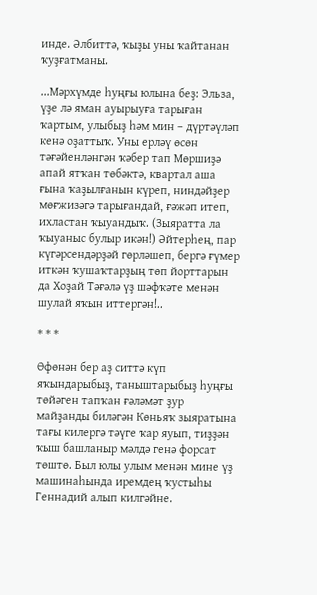инде. Әлбиттә, ҡыҙы уны ҡайтанан ҡуҙғатманы.

...Мәрхүмде һуңғы юлына беҙ: Эльза, үҙе лә яман ауырыуға тарыған ҡартым, улыбыҙ һәм мин – дүртәүләп кенә оҙаттыҡ. Уны ерләү өсөн тәғәйенләнгән ҡәбер тап Мөршиҙә апай ятҡан төбәктә, квартал аша ғына ҡаҙылғанын күреп, ниндәйҙер мөғжизәгә тарығандай, ғәжәп итеп, ихластан ҡыуандыҡ. (Зыяратта ла ҡыуаныс булыр икән!) Әйтерһең, пар күгәрсендәрҙәй гөрләшеп, бергә ғүмер иткән ҡушаҡтарҙың төп йорттарын да Хоҙай Тәғәлә үҙ шәфҡәте менән шулай яҡын иттергән!..

* * *

Өфөнән бер аҙ ситтә күп яҡындарыбыҙ, таныштарыбыҙ һуңғы төйәген тапҡан ғәләмәт ҙур майҙанды биләгән Көньяҡ зыяратына тағы килергә тәүге ҡар яуып, тиҙҙән ҡыш башланыр мәлдә генә форсат төштө. Был юлы улым менән мине үҙ машинаһында иремдең ҡустыһы Геннадий алып килгәйне.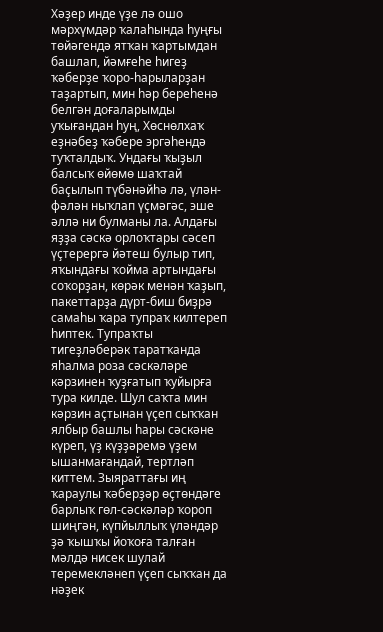Хәҙер инде үҙе лә ошо мәрхүмдәр ҡалаһында һуңғы төйәгендә ятҡан ҡартымдан башлап, йәмғеһе һигеҙ ҡәберҙе ҡоро-һарыларҙан таҙартып, мин һәр береһенә белгән доғаларымды уҡығандан һуң, Хөснөлхаҡ еҙнәбеҙ ҡәбере эргәһендә туҡталдыҡ. Ундағы ҡыҙыл балсыҡ өйөмө шаҡтай баҫылып түбәнәйһә лә, үлән-фәлән ныҡлап үҫмәгәс, эше әллә ни булманы ла. Алдағы яҙҙа сәскә орлоҡтары сәсеп үҫтерергә йәтеш булыр тип, яҡындағы ҡойма артындағы соҡорҙан, көрәк менән ҡаҙып, пакеттарҙа дүрт-биш биҙрә самаһы ҡара тупраҡ килтереп һиптек. Тупраҡты тигеҙләберәк таратҡанда яһалма роза сәскәләре кәрзинен ҡуҙғатып ҡуйырға тура килде. Шул саҡта мин кәрзин аҫтынан үҫеп сыҡҡан ялбыр башлы һары сәскәне күреп, үҙ күҙҙәремә үҙем ышанмағандай, тертләп киттем. Зыяраттағы иң ҡараулы ҡәберҙәр өҫтөндәге барлыҡ гөл-сәскәләр ҡороп шиңгән, күпйыллыҡ үләндәр ҙә ҡышҡы йоҡоға талған мәлдә нисек шулай теремекләнеп үҫеп сыҡҡан да нәҙек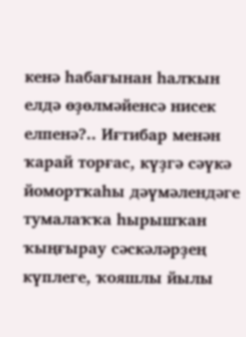кенә һабағынан һалҡын елдә өҙөлмәйенсә нисек елпенә?.. Иғтибар менән ҡарай торғас, күҙгә сәүкә йомортҡаһы дәүмәлендәге тумалаҡҡа һырышҡан ҡыңғырау сәскәләрҙең күплеге, ҡояшлы йылы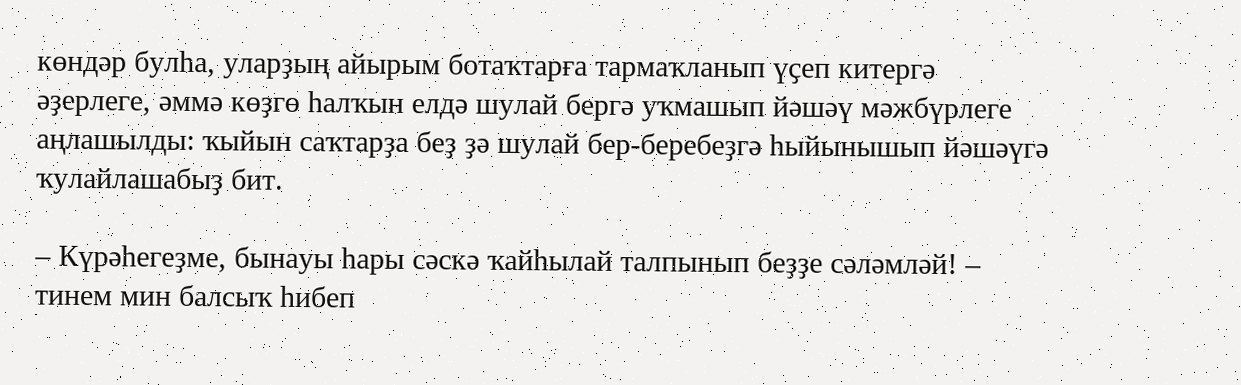көндәр булһа, уларҙың айырым ботаҡтарға тармаҡланып үҫеп китергә әҙерлеге, әммә көҙгө һалҡын елдә шулай бергә уҡмашып йәшәү мәжбүрлеге аңлашылды: ҡыйын саҡтарҙа беҙ ҙә шулай бер-беребеҙгә һыйынышып йәшәүгә ҡулайлашабыҙ бит.

– Күрәһегеҙме, бынауы һары сәскә ҡайһылай талпынып беҙҙе сәләмләй! – тинем мин балсыҡ һибеп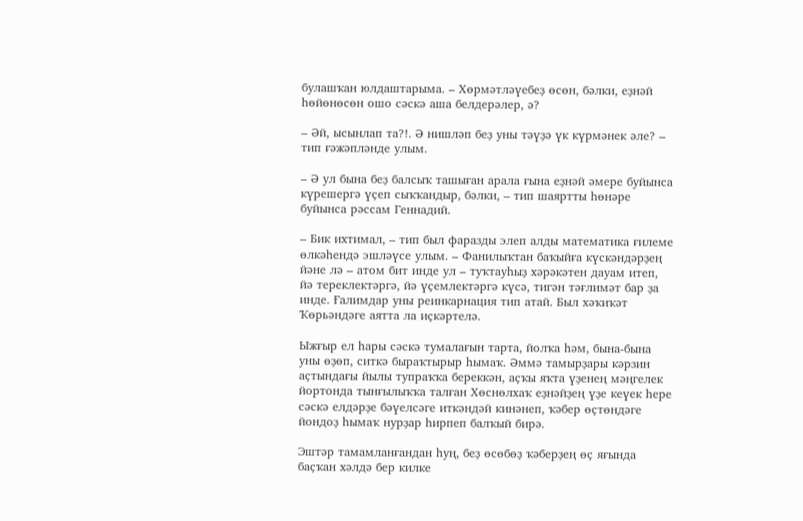булашҡан юлдаштарыма. – Хөрмәтләүебеҙ өсөн, бәлки, еҙнәй һөйөнөсөн ошо сәскә аша белдерәлер, ә?

– Әй, ысынлап та?!. Ә нишләп беҙ уны тәүҙә үк күрмәнек әле? – тип ғәжәпләнде улым.

– Ә ул бына беҙ балсыҡ ташыған арала ғына еҙнәй әмере буйынса күрешергә үҫеп сыҡҡандыр, бәлки, – тип шаяртты һөнәре буйынса рәссам Геннадий.

– Бик ихтимал, – тип был фаразды элеп алды математика ғилеме өлкәһендә эшләүсе улым. – Фанилыҡтан баҡыйға күскәндәрҙең йәне лә – атом бит инде ул – туҡтауһыҙ хәрәкәтен дауам итеп, йә тереклектәргә, йә үҫемлектәргә күсә, тигән тәғлимәт бар ҙа инде. Ғалимдар уны реинкарнация тип атай. Был хәҡиҡәт Ҡөрьәндәге аятта ла иҫкәртелә.

Ыжғыр ел һары сәскә тумалағын тарта, йолҡа һәм, бына-бына уны өҙөп, ситкә быраҡтырыр һымаҡ. Әммә тамырҙары кәрзин аҫтындағы йылы тупраҡҡа береккән, аҫҡы яҡта үҙенең мәңгелек йортонда тынғылыҡҡа талған Хөснөлхаҡ еҙнәйҙең үҙе кеүек һере сәскә елдәрҙе бәүелсәге иткәндәй кинәнеп, ҡәбер өҫтөндәге йондоҙ һымаҡ нурҙар һирпеп балҡый бирә.

Эштәр тамамланғандан һуң, беҙ өсөбөҙ ҡәберҙең өҫ яғында баҫҡан хәлдә бер килке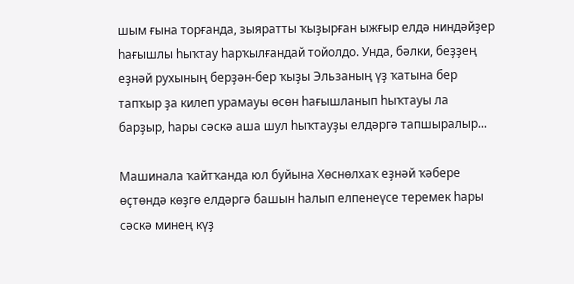шым ғына торғанда, зыяратты ҡыҙырған ыжғыр елдә ниндәйҙер һағышлы һыҡтау һарҡылғандай тойолдо. Унда, бәлки, беҙҙең еҙнәй рухының берҙән-бер ҡыҙы Эльзаның үҙ ҡатына бер тапҡыр ҙа килеп урамауы өсөн һағышланып һыҡтауы ла барҙыр, һары сәскә аша шул һыҡтауҙы елдәргә тапшыралыр...

Машинала ҡайтҡанда юл буйына Хөснөлхаҡ еҙнәй ҡәбере өҫтөндә көҙгө елдәргә башын һалып елпенеүсе теремек һары сәскә минең күҙ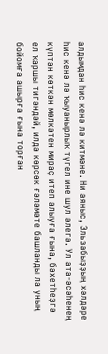алдымдан һис кенә лә китмәне. Ни аяныс, Эльзабыҙҙың хәлдәре һис кенә лә ҡыуанырлыҡ түгел ине шул әлегә. Ул ата-әсәһенең күптән көткән мөлкәтен мираҫ итеп алыуға ғына, бәхетһеҙгә ел ҡаршы тигәндәй, илдә көрсөк ғәләмәте башланды ла уның бойомға ашырға ғына торған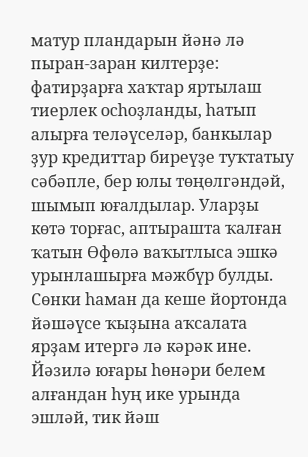матур пландарын йәнә лә пыран-заран килтерҙе: фатирҙарға хаҡтар яртылаш тиерлек осһоҙланды, һатып алырға теләүселәр, банкылар ҙур кредиттар биреүҙе туҡтатыу сәбәпле, бер юлы төңөлгәндәй, шымып юғалдылар. Уларҙы көтә торғас, аптырашта ҡалған ҡатын Өфөлә ваҡытлыса эшкә урынлашырға мәжбүр булды. Сөнки һаман да кеше йортонда йәшәүсе ҡыҙына аҡсалата ярҙам итергә лә кәрәк ине. Йәзилә юғары һөнәри белем алғандан һуң ике урында эшләй, тик йәш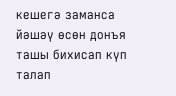кешегә заманса йәшәү өсөн донъя ташы бихисап күп талап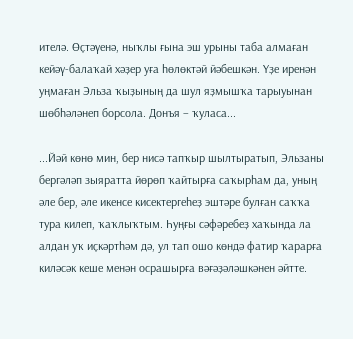ителә. Өҫтәүенә, ныҡлы ғына эш урыны таба алмаған кейәү-балаҡай хәҙер уға һөлөктәй йәбешкән. Үҙе иренән уңмаған Эльза ҡыҙының да шул яҙмышҡа тарыуынан шөбһәләнеп борсола. Донъя – ҡуласа...

...Йәй көнө мин, бер нисә тапҡыр шылтыратып, Эльзаны бергәләп зыяратта йөрөп ҡайтырға саҡырһам да, уның әле бер, әле икенсе кисектергеһеҙ эштәре булған саҡҡа тура килеп, ҡаҡлыҡтым. Һуңғы сәфәребеҙ хаҡында ла алдан уҡ иҫкәртһәм дә, ул тап ошо көндә фатир ҡарарға киләсәк кеше менән осрашырға вәғәҙәләшкәнен әйтте.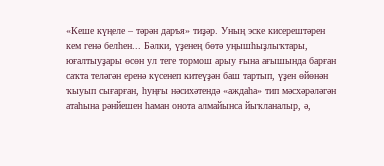«Кеше күңеле – тәрән даръя» тиҙәр. Уның эске кисерештәрен кем генә белһен... Бәлки, үҙенең бөтә уңышһыҙлыҡтары, юғалтыуҙары өсөн ул теге тормош арыу ғына ағышында барған саҡта теләгән еренә күсенеп китеүҙән баш тартып, үҙен өйөнән ҡыуып сығарған, һуңғы нәсихәтендә «аждаһа» тип мәсхәрәләгән атаһына рәнйешен һаман онота алмайынса йыҡланалыр, ә,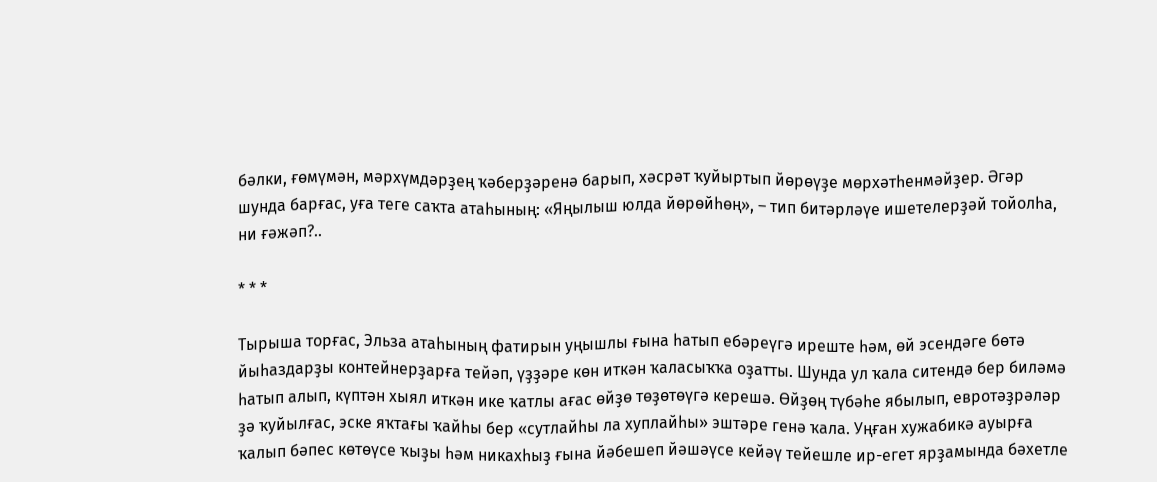бәлки, ғөмүмән, мәрхүмдәрҙең ҡәберҙәренә барып, хәсрәт ҡуйыртып йөрөүҙе мөрхәтһенмәйҙер. Әгәр шунда барғас, уға теге саҡта атаһының: «Яңылыш юлда йөрөйһөң», – тип битәрләүе ишетелерҙәй тойолһа, ни ғәжәп?..

* * *

Тырыша торғас, Эльза атаһының фатирын уңышлы ғына һатып ебәреүгә иреште һәм, өй эсендәге бөтә йыһаздарҙы контейнерҙарға тейәп, үҙҙәре көн иткән ҡаласыҡҡа оҙатты. Шунда ул ҡала ситендә бер биләмә һатып алып, күптән хыял иткән ике ҡатлы ағас өйҙө төҙөтөүгә керешә. Өйҙөң түбәһе ябылып, евротәҙрәләр ҙә ҡуйылғас, эске яҡтағы ҡайһы бер «сутлайһы ла хуплайһы» эштәре генә ҡала. Уңған хужабикә ауырға ҡалып бәпес көтөүсе ҡыҙы һәм никахһыҙ ғына йәбешеп йәшәүсе кейәү тейешле ир-егет ярҙамында бәхетле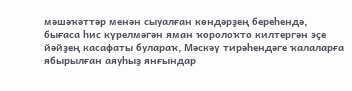мәшәҡәттәр менән сыуалған көндәрҙең береһендә, бығаса һис күрелмәгән яман ҡоролоҡто килтергән эҫе йәйҙең касафаты булараҡ, Мәскәү тирәһендәге ҡалаларға ябырылған аяуһыҙ янғындар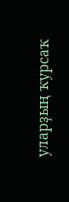уларҙың ҡурсаҡ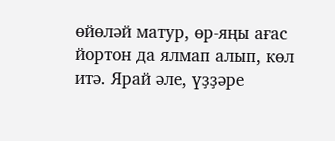өйөләй матур, өр-яңы ағас йортон да ялмап алып, көл итә. Ярай әле, үҙҙәре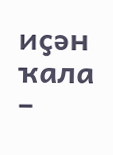иҫән ҡала –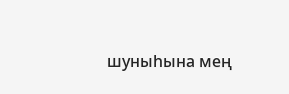шуныһына мең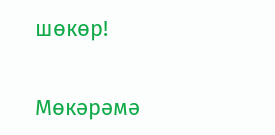шөкөр!

Мөкәрәмә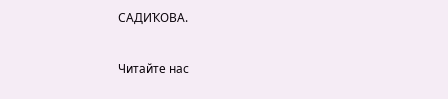САДИҠОВА.

Читайте нас